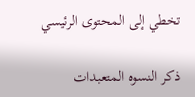تخطي إلى المحتوى الرئيسي

ذكر النسوه المتعبدات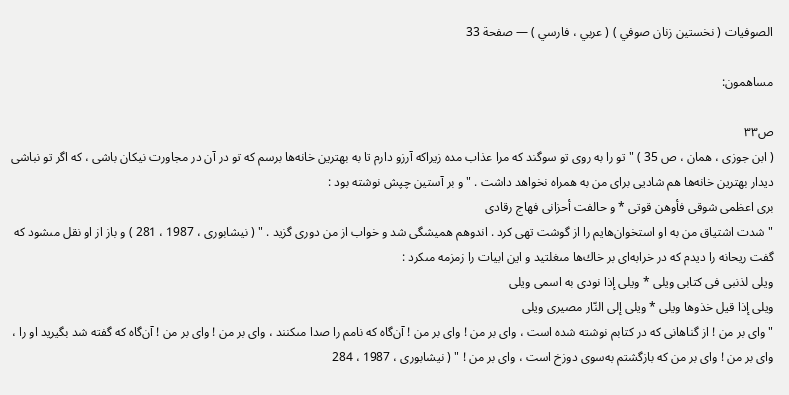الصوفيات ( نخستين زنان صوفي ) ( عربي ، فارسي ) — صفحة 33

مساهمون:

ص٣٣
( ابن جوزى ، همان ، ص 35 ) " تو را به روى تو سوگند كه مرا عذاب مده زيراكه آرزو دارم تا به بهترين خانه‌ها برسم كه تو در آن در مجاورت نيكان باشى ، كه اگر تو نباشى ديدار بهترين خانه‌ها هم شاديى براى من به همراه نخواهد داشت . " و بر آستين چپش نوشته بود :
برى اعظمى شوقى فأوهن قوتى * و حالفت أحزانى فهاج رقادى
" شدت اشتياق من به او استخوان‌هايم را از گوشت تهى كرد . اندوهم هميشگى شد و خواب از من دورى گزيد . " ( نيشابورى ، 1987 ، 281 ) و باز از او نقل مىشود كه گفت ريحانه را ديدم كه در خرابه‌اى بر خاك‌ها مىغلتيد و اين ابيات را زمزمه مىكرد :
ويلى لذنبى فى كتابى ويلى * ويلى إذا نودى به اسمى ويلى
ويلى إذا قيل خذوها ويلى * ويلى إلى النّار مصيرى ويلى
" واى بر من ! از گناهانى كه در كتابم نوشته شده است ، واى بر من ! واى بر من ! آن‌گاه كه نامم را صدا مىكنند ، واى بر من ! واى بر من ! آن‌گاه كه گفته شد بگيريد او را ، واى بر من ! واى بر من كه بازگشتم به‌سوى دوزخ است ، واى بر من ! " ( نيشابورى ، 1987 ، 284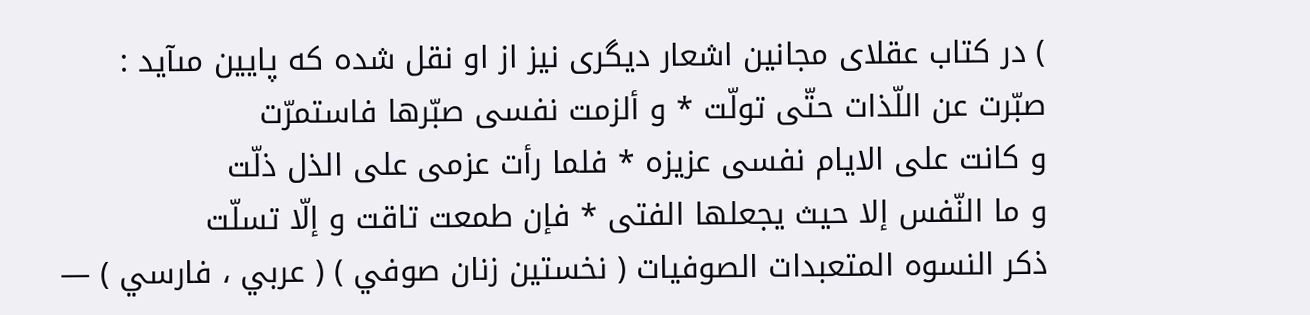) در كتاب عقلاى مجانين اشعار ديگرى نيز از او نقل شده كه پايين مىآيد :
صبّرت عن اللّذات حتّى تولّت * و ألزمت نفسى صبّرها فاستمرّت
و كانت على الايام نفسى عزيزه * فلما رأت عزمى على الذل ذلّت
و ما النّفس إلا حيث يجعلها الفتى * فإن طمعت تاقت و إلّا تسلّت
ذكر النسوه المتعبدات الصوفيات ( نخستين زنان صوفي ) ( عربي ، فارسي ) —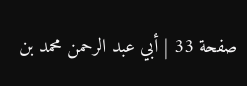صفحة 33 | أبي عبد الرحمن محمد بن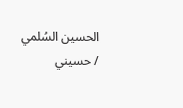الحسين السُلمي / حسيني